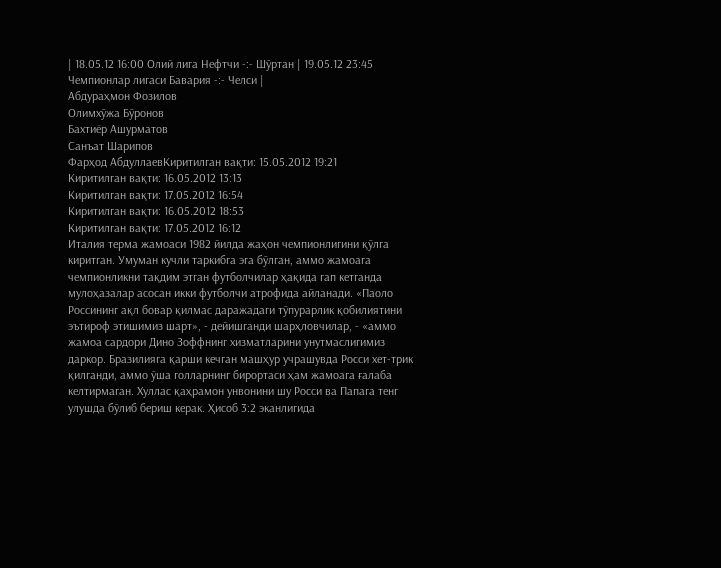| 18.05.12 16:00 Олий лига Нефтчи -:- Шўртан | 19.05.12 23:45 Чемпионлар лигаси Бавария -:- Челси |
Абдураҳмон Фозилов
Олимхўжа Бўронов
Бахтиёр Ашурматов
Санъат Шарипов
Фарҳод АбдуллаевКиритилган вақти: 15.05.2012 19:21
Киритилган вақти: 16.05.2012 13:13
Киритилган вақти: 17.05.2012 16:54
Киритилган вақти: 16.05.2012 18:53
Киритилган вақти: 17.05.2012 16:12
Италия терма жамоаси 1982 йилда жаҳон чемпионлигини қўлга киритган. Умуман кучли таркибга эга бўлган, аммо жамоага чемпионликни тақдим этган футболчилар ҳақида гап кетганда мулоҳазалар асосан икки футболчи атрофида айланади. «Паоло Россининг ақл бовар қилмас даражадаги тўпурарлик қобилиятини эътироф этишимиз шарт», - дейишганди шарҳловчилар, - «аммо жамоа сардори Дино Зоффнинг хизматларини унутмаслигимиз даркор. Бразилияга қарши кечган машҳур учрашувда Росси хет-трик қилганди, аммо ўша голларнинг бирортаси ҳам жамоага ғалаба келтирмаган. Хуллас қаҳрамон унвонини шу Росси ва Папага тенг улушда бўлиб бериш керак. Ҳисоб 3:2 эканлигида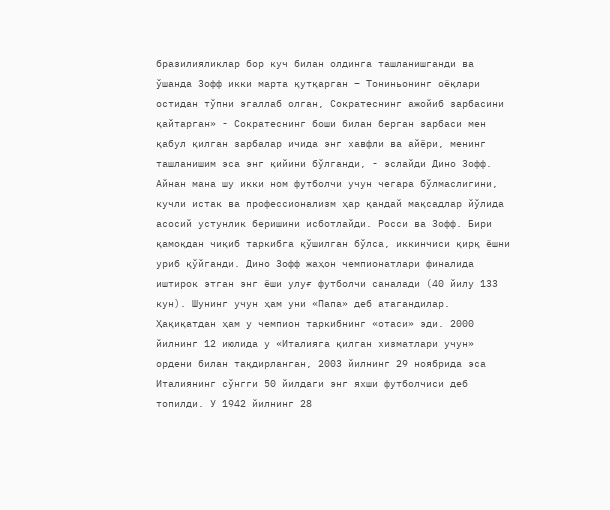бразилияликлар бор куч билан олдинга ташланишганди ва ўшанда Зофф икки марта қутқарган – Тониньонинг оёқлари остидан тўпни эгаллаб олган, Сократеснинг ажойиб зарбасини қайтарган» - Сократеснинг боши билан берган зарбаси мен қабул қилган зарбалар ичида энг хавфли ва айёри, менинг ташланишим эса энг қийини бўлганди, - эслайди Дино Зофф. Айнан мана шу икки ном футболчи учун чегара бўлмаслигини, кучли истак ва профессионализм ҳар қандай мақсадлар йўлида асосий устунлик беришини исботлайди. Росси ва Зофф. Бири қамоқдан чиқиб таркибга қўшилган бўлса, иккинчиси қирқ ёшни уриб қўйганди. Дино Зофф жаҳон чемпионатлари финалида иштирок этган энг ёши улуғ футболчи саналади (40 йилу 133 кун). Шунинг учун ҳам уни «Папа» деб атагандилар. Ҳақиқатдан ҳам у чемпион таркибнинг «отаси» эди. 2000 йилнинг 12 июлида у «Италияга қилган хизматлари учун» ордени билан тақдирланган, 2003 йилнинг 29 ноябрида эса Италиянинг сўнгги 50 йилдаги энг яхши футболчиси деб топилди. У 1942 йилнинг 28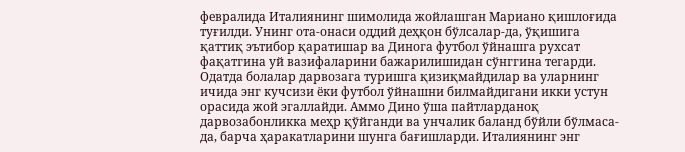февралида Италиянинг шимолида жойлашган Мариано қишлоғида туғилди. Унинг ота-онаси оддий деҳқон бўлсалар-да, ўқишига қаттиқ эътибор қаратишар ва Динога футбол ўйнашга рухсат фақатгина уй вазифаларини бажарилишидан сўнггина тегарди. Одатда болалар дарвозага туришга қизиқмайдилар ва уларнинг ичида энг кучсизи ёки футбол ўйнашни билмайдигани икки устун орасида жой эгаллайди. Аммо Дино ўша пайтларданоқ дарвозабонликка меҳр қўйганди ва унчалик баланд бўйли бўлмаса-да, барча ҳаракатларини шунга бағишларди. Италиянинг энг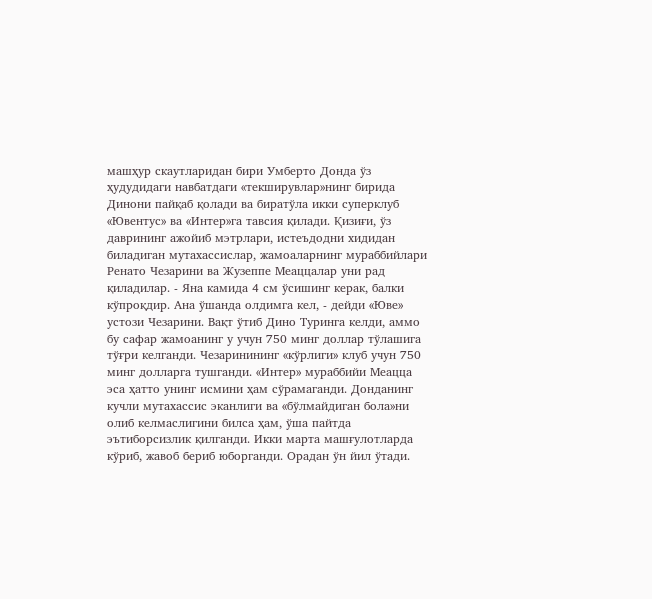машҳур скаутларидан бири Умберто Донда ўз ҳудудидаги навбатдаги «текширувлар»нинг бирида Динони пайқаб қолади ва биратўла икки суперклуб «Ювентус» ва «Интер»га тавсия қилади. Қизиғи, ўз даврининг ажойиб мэтрлари, истеъдодни хидидан биладиган мутахассислар, жамоаларнинг мураббийлари Ренато Чезарини ва Жузеппе Меаццалар уни рад қиладилар. - Яна камида 4 см ўсишинг керак, балки кўпроқдир. Ана ўшанда олдимга кел, - дейди «Юве» устози Чезарини. Вақт ўтиб Дино Туринга келди, аммо бу сафар жамоанинг у учун 750 минг доллар тўлашига тўғри келганди. Чезаринининг «кўрлиги» клуб учун 750 минг долларга тушганди. «Интер» мураббийи Меацца эса ҳатто унинг исмини ҳам сўрамаганди. Донданинг кучли мутахассис эканлиги ва «бўлмайдиган бола»ни олиб келмаслигини билса ҳам, ўша пайтда эътиборсизлик қилганди. Икки марта машғулотларда кўриб, жавоб бериб юборганди. Орадан ўн йил ўтади.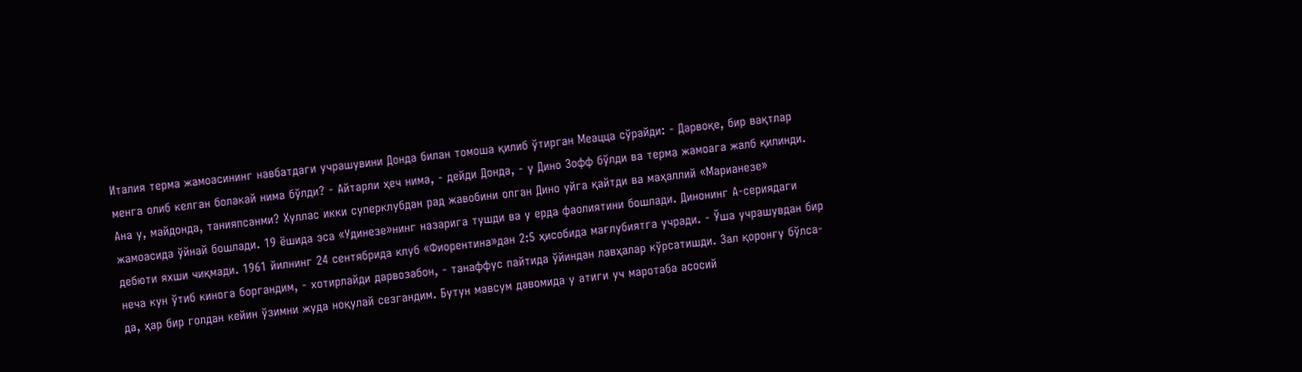Италия терма жамоасининг навбатдаги учрашувини Донда билан томоша қилиб ўтирган Меацца сўрайди: - Дарвоқе, бир вақтлар менга олиб келган болакай нима бўлди? - Айтарли ҳеч нима, - дейди Донда, - у Дино Зофф бўлди ва терма жамоага жалб қилинди. Ана у, майдонда, танияпсанми? Хуллас икки суперклубдан рад жавобини олган Дино уйга қайтди ва маҳаллий «Марианезе» жамоасида ўйнай бошлади. 19 ёшида эса «Удинезе»нинг назарига тушди ва у ерда фаолиятини бошлади. Динонинг А-сериядаги дебюти яхши чиқмади. 1961 йилнинг 24 сентябрида клуб «Фиорентина»дан 2:5 ҳисобида мағлубиятга учради. - Ўша учрашувдан бир неча кун ўтиб кинога боргандим, - хотирлайди дарвозабон, - танаффус пайтида ўйиндан лавҳалар кўрсатишди. Зал қоронғу бўлса-да, ҳар бир голдан кейин ўзимни жуда ноқулай сезгандим. Бутун мавсум давомида у атиги уч маротаба асосий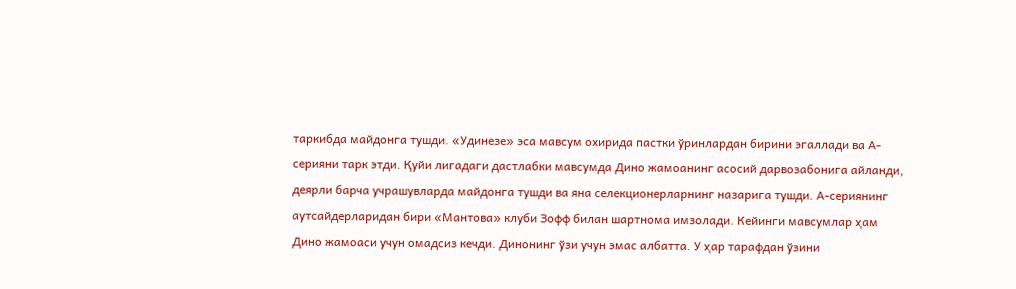таркибда майдонга тушди. «Удинезе» эса мавсум охирида пастки ўринлардан бирини эгаллади ва А-серияни тарк этди. Қуйи лигадаги дастлабки мавсумда Дино жамоанинг асосий дарвозабонига айланди, деярли барча учрашувларда майдонга тушди ва яна селекционерларнинг назарига тушди. А-сериянинг аутсайдерларидан бири «Мантова» клуби Зофф билан шартнома имзолади. Кейинги мавсумлар ҳам Дино жамоаси учун омадсиз кечди. Динонинг ўзи учун эмас албатта. У ҳар тарафдан ўзини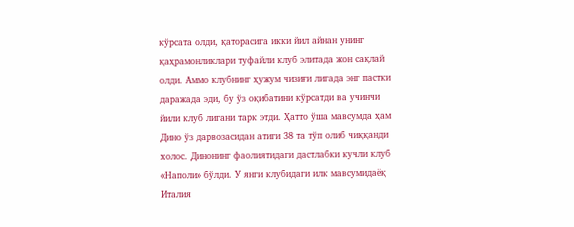кўрсата олди, қаторасига икки йил айнан унинг қаҳрамонликлари туфайли клуб элитада жон сақлай олди. Аммо клубнинг ҳужум чизиғи лигада энг пастки даражада эди, бу ўз оқибатини кўрсатди ва учинчи йили клуб лигани тарк этди. Ҳатто ўша мавсумда ҳам Дино ўз дарвозасидан атиги 38 та тўп олиб чиққанди холос. Динонинг фаолиятидаги дастлабки кучли клуб «Наполи» бўлди. У янги клубидаги илк мавсумидаёқ Италия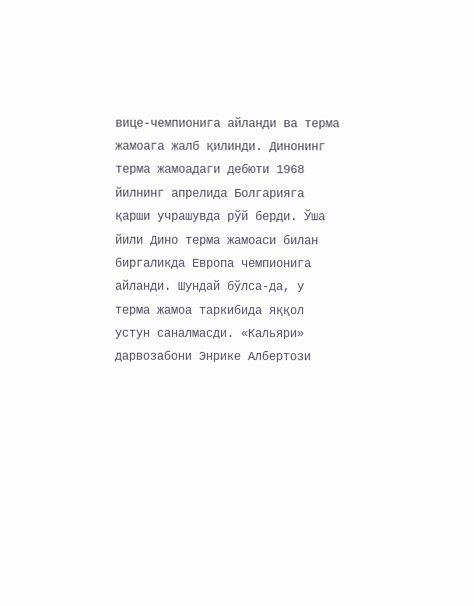вице-чемпионига айланди ва терма жамоага жалб қилинди. Динонинг терма жамоадаги дебюти 1968 йилнинг апрелида Болгарияга қарши учрашувда рўй берди. Ўша йили Дино терма жамоаси билан биргаликда Европа чемпионига айланди. Шундай бўлса-да, у терма жамоа таркибида яққол устун саналмасди. «Кальяри» дарвозабони Энрике Албертози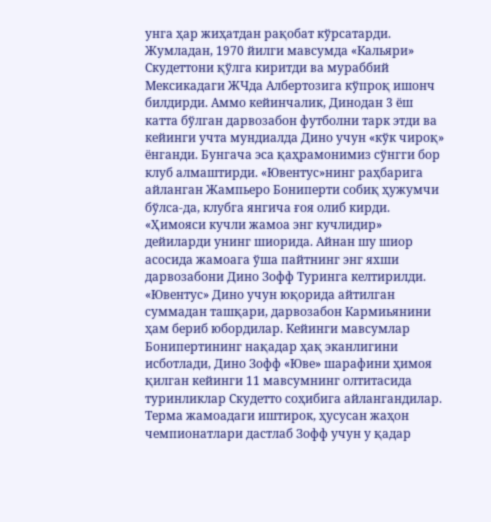унга ҳар жиҳатдан рақобат кўрсатарди. Жумладан, 1970 йилги мавсумда «Кальяри» Скудеттони қўлга киритди ва мураббий Мексикадаги ЖЧда Албертозига кўпроқ ишонч билдирди. Аммо кейинчалик, Динодан 3 ёш катта бўлган дарвозабон футболни тарк этди ва кейинги учта мундиалда Дино учун «кўк чироқ» ёнганди. Бунгача эса қаҳрамонимиз сўнгги бор клуб алмаштирди. «Ювентус»нинг раҳбарига айланган Жампьеро Бониперти собиқ ҳужумчи бўлса-да, клубга янгича ғоя олиб кирди. «Ҳимояси кучли жамоа энг кучлидир» дейиларди унинг шиорида. Айнан шу шиор асосида жамоага ўша пайтнинг энг яхши дарвозабони Дино Зофф Туринга келтирилди. «Ювентус» Дино учун юқорида айтилган суммадан ташқари, дарвозабон Кармиьянини ҳам бериб юбордилар. Кейинги мавсумлар Бонипертининг нақадар ҳақ эканлигини исботлади, Дино Зофф «Юве» шарафини ҳимоя қилган кейинги 11 мавсумнинг олтитасида туринликлар Скудетто соҳибига айлангандилар. Терма жамоадаги иштирок, ҳусусан жаҳон чемпионатлари дастлаб Зофф учун у қадар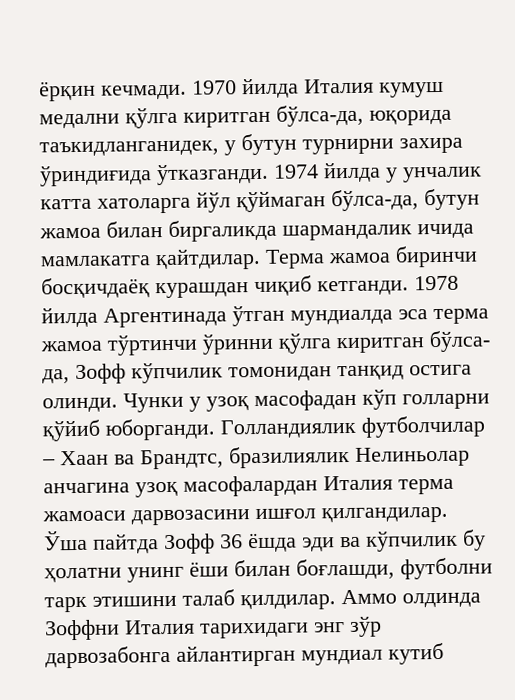ёрқин кечмади. 1970 йилда Италия кумуш медални қўлга киритган бўлса-да, юқорида таъкидланганидек, у бутун турнирни захира ўриндиғида ўтказганди. 1974 йилда у унчалик катта хатоларга йўл қўймаган бўлса-да, бутун жамоа билан биргаликда шармандалик ичида мамлакатга қайтдилар. Терма жамоа биринчи босқичдаёқ курашдан чиқиб кетганди. 1978 йилда Аргентинада ўтган мундиалда эса терма жамоа тўртинчи ўринни қўлга киритган бўлса-да, Зофф кўпчилик томонидан танқид остига олинди. Чунки у узоқ масофадан кўп голларни қўйиб юборганди. Голландиялик футболчилар – Хаан ва Брандтс, бразилиялик Нелиньолар анчагина узоқ масофалардан Италия терма жамоаси дарвозасини ишғол қилгандилар. Ўша пайтда Зофф 36 ёшда эди ва кўпчилик бу ҳолатни унинг ёши билан боғлашди, футболни тарк этишини талаб қилдилар. Аммо олдинда Зоффни Италия тарихидаги энг зўр дарвозабонга айлантирган мундиал кутиб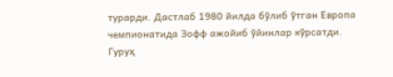турарди. Дастлаб 1980 йилда бўлиб ўтган Европа чемпионатида Зофф ажойиб ўйинлар кўрсатди. Гуруҳ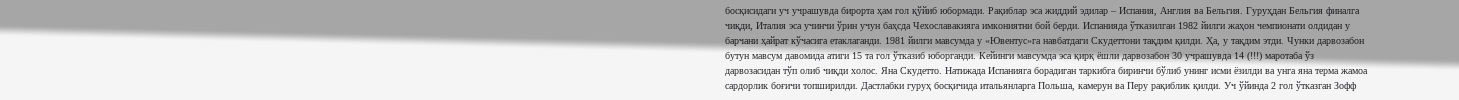босқисидаги уч учрашувда бирорта ҳам гол қўйиб юбормади. Рақиблар эса жиддий эдилар – Испания, Англия ва Бельгия. Гуруҳдан Бельгия финалга чиқди, Италия эса учинчи ўрин учун баҳсда Чехославакияга имкониятни бой берди. Испанияда ўтказилган 1982 йилги жаҳон чемпионати олдидан у барчани ҳайрат кўчасига етаклаганди. 1981 йилги мавсумда у «Ювентус»га навбатдаги Скудеттони тақдим қилди. Ҳа, у тақдим этди. Чунки дарвозабон бутун мавсум давомида атиги 15 та гол ўтказиб юборганди. Кейинги мавсумда эса қирқ ёшли дарвозабон 30 учрашувда 14 (!!!) маротаба ўз дарвозасидан тўп олиб чиқди холос. Яна Скудетто. Натижада Испанияга борадиган таркибга биринчи бўлиб унинг исми ёзилди ва унга яна терма жамоа сардорлик боғичи топширилди. Дастлабки гуруҳ босқичида итальянларга Польша, камерун ва Перу рақиблик қилди. Уч ўйинда 2 гол ўтказган Зофф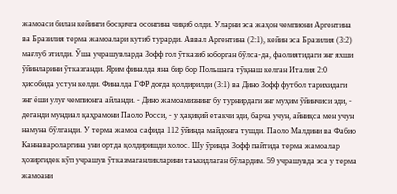жамоаси билан кейинги босқичга осонгина чиқиб олди. Уларни эса жаҳон чемпиони Аргентина ва Бразилия терма жамоалари кутиб турарди. Аввал Аргентина (2:1), кейин эса Бразилия (3:2) мағлуб этилди. Ўша учрашувларда Зофф гол ўтказиб юборган бўлса-да, фаолиятидаги энг яхши ўйинларини ўтказганди. Ярим финалда яна бир бор Польшага тўқнаш келган Италия 2:0 ҳисобида устун келди. Финалда ГФР доғда қолдирилди (3:1) ва Дино Зофф футбол тарихидаги энг ёши улуғ чемпионга айланди. - Дино жамоамизнинг бу турнирдаги энг муҳим ўйинчиси эди, - деганди мундиал қаҳрамони Паоло Росси, - у ҳақиқий етакчи эди, барча учун, айниқса мен учун намуна бўлганди. У терма жамоа сафида 112 ўйинда майдонга тушди. Паоло Малдини ва Фабио Каннавароларгина уни ортда қолдиришди холос. Шу ўринда Зофф пайтида терма жамоалар ҳозиргидек кўп учрашув ўтказмаганликларини таъкидлаган бўлардим. 59 учрашувда эса у терма жамоани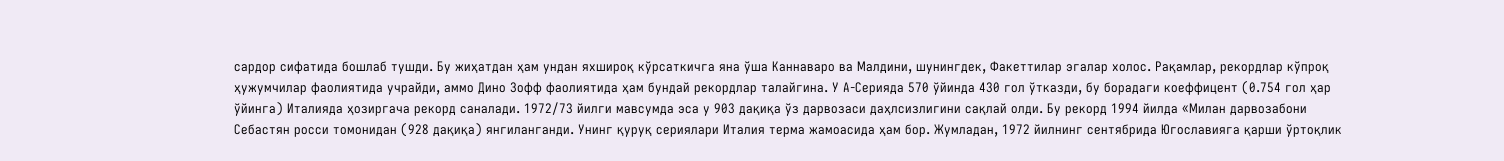сардор сифатида бошлаб тушди. Бу жиҳатдан ҳам ундан яхшироқ кўрсаткичга яна ўша Каннаваро ва Малдини, шунингдек, Факеттилар эгалар холос. Рақамлар, рекордлар кўпроқ ҳужумчилар фаолиятида учрайди, аммо Дино Зофф фаолиятида ҳам бундай рекордлар талайгина. У А-Серияда 570 ўйинда 430 гол ўтказди, бу борадаги коеффицент (0.754 гол ҳар ўйинга) Италияда ҳозиргача рекорд саналади. 1972/73 йилги мавсумда эса у 903 дақиқа ўз дарвозаси даҳлсизлигини сақлай олди. Бу рекорд 1994 йилда «Милан дарвозабони Себастян росси томонидан (928 дақиқа) янгиланганди. Унинг қуруқ сериялари Италия терма жамоасида ҳам бор. Жумладан, 1972 йилнинг сентябрида Югославияга қарши ўртоқлик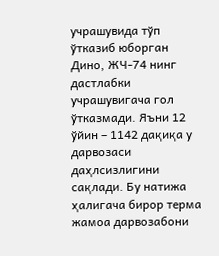учрашувида тўп ўтказиб юборган Дино, ЖЧ-74 нинг дастлабки учрашувигача гол ўтказмади. Яъни 12 ўйин – 1142 дақиқа у дарвозаси даҳлсизлигини сақлади. Бу натижа ҳалигача бирор терма жамоа дарвозабони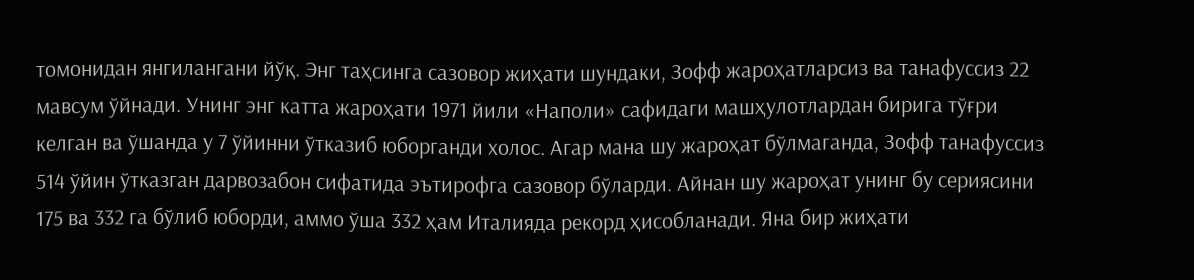томонидан янгилангани йўқ. Энг таҳсинга сазовор жиҳати шундаки, Зофф жароҳатларсиз ва танафуссиз 22 мавсум ўйнади. Унинг энг катта жароҳати 1971 йили «Наполи» сафидаги машҳулотлардан бирига тўғри келган ва ўшанда у 7 ўйинни ўтказиб юборганди холос. Агар мана шу жароҳат бўлмаганда, Зофф танафуссиз 514 ўйин ўтказган дарвозабон сифатида эътирофга сазовор бўларди. Айнан шу жароҳат унинг бу сериясини 175 ва 332 га бўлиб юборди, аммо ўша 332 ҳам Италияда рекорд ҳисобланади. Яна бир жиҳати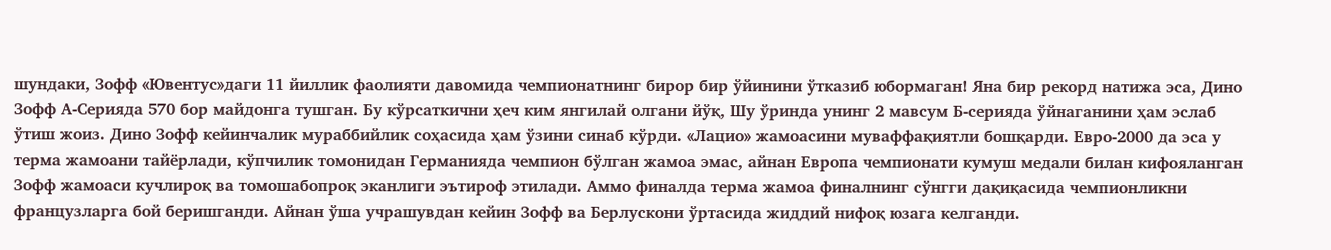шундаки, Зофф «Ювентус»даги 11 йиллик фаолияти давомида чемпионатнинг бирор бир ўйинини ўтказиб юбормаган! Яна бир рекорд натижа эса, Дино Зофф А-Серияда 570 бор майдонга тушган. Бу кўрсаткични ҳеч ким янгилай олгани йўқ, Шу ўринда унинг 2 мавсум Б-серияда ўйнаганини ҳам эслаб ўтиш жоиз. Дино Зофф кейинчалик мураббийлик соҳасида ҳам ўзини синаб кўрди. «Лацио» жамоасини муваффақиятли бошқарди. Евро-2000 да эса у терма жамоани тайёрлади, кўпчилик томонидан Германияда чемпион бўлган жамоа эмас, айнан Европа чемпионати кумуш медали билан кифояланган Зофф жамоаси кучлироқ ва томошабопроқ эканлиги эътироф этилади. Аммо финалда терма жамоа финалнинг сўнгги дақиқасида чемпионликни французларга бой беришганди. Айнан ўша учрашувдан кейин Зофф ва Берлускони ўртасида жиддий нифоқ юзага келганди.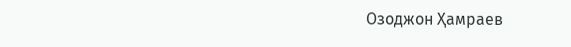Озоджон Ҳамраев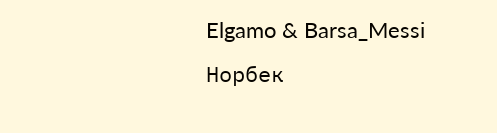Elgamo & Barsa_Messi
Норбек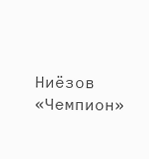Ниёзов
«Чемпион»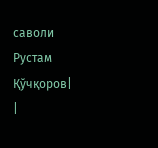саволи
Рустам Қўчқоров|
|